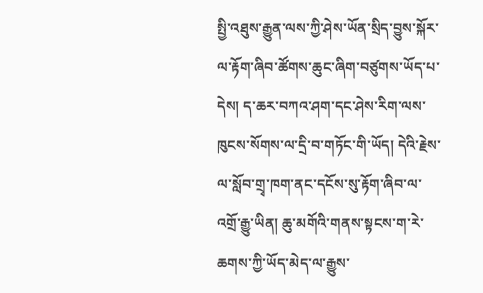སྤྱི་འཐུས་རྒྱུན་ལས་ཀྱི་ཤེས་ཡོན་སྲིད་བྱུས་སྐོར་ལ་རྟོག་ཞིབ་ཚོགས་ཆུང་ཞིག་བཙུགས་ཡོད་པ་དེས། ད་ཆར་བཀའ་ཤག་དང་ཤེས་རིག་ལས་ཁུངས་སོགས་ལ་དྲི་བ་གཏོང་གི་ཡོད། དེའི་རྗེས་ལ་སློབ་གྲྭ་ཁག་ནང་དངོས་སུ་རྟོག་ཞིབ་ལ་འགྲོ་རྒྱུ་ཡིན། ཆུ་མགོའི་གནས་སྟངས་ག་རེ་ཆགས་ཀྱི་ཡོད་མེད་ལ་རྒྱུས་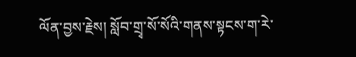ལོན་བྱས་རྗེས། སློབ་གྲྭ་སོ་སོའི་གནས་སྟངས་ག་རེ་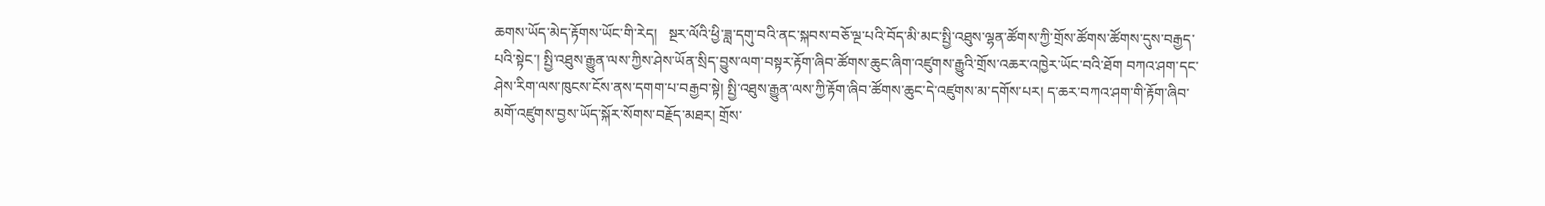ཆགས་ཡོད་མེད་རྟོགས་ཡོང་གི་རེད།   སྔར་ལོའི་ཕྱི་ཟླ་དགུ་བའི་ནང་སྐབས་བཅོ་ལྔ་པའི་བོད་མི་མང་སྤྱི་འཐུས་ལྷན་ཚོགས་ཀྱི་གྲོས་ཚོགས་ཚོགས་དུས་བརྒྱད་པའི་སྟེང་། སྤྱི་འཐུས་རྒྱུན་ལས་ཀྱིས་ཤེས་ཡོན་སྲིད་བྱུས་ལག་བསྟར་རྟོག་ཞིབ་ཚོགས་ཆུང་ཞིག་འཛུགས་རྒྱུའི་གྲོས་འཆར་འཁྱེར་ཡོང་བའི་ཐོག བཀའ་ཤག་དང་ཤེས་རིག་ལས་ཁུངས་ངོས་ནས་དགག་པ་བརྒྱབ་སྟེ། སྤྱི་འཐུས་རྒྱུན་ལས་ཀྱི་རྟོག་ཞིབ་ཚོགས་ཆུང་དེ་འཛུགས་མ་དགོས་པར། ད་ཆར་བཀའ་ཤག་གི་རྟོག་ཞིབ་མགོ་འཛུགས་བྱས་ཡོད་སྐོར་སོགས་བརྗོད་མཐར། གྲོས་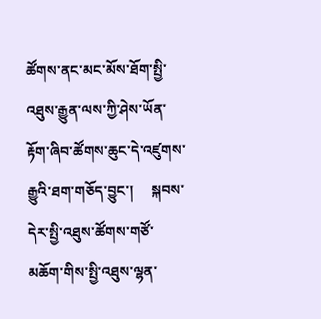ཚོགས་ནང་མང་མོས་ཐོག་སྤྱི་འཐུས་རྒྱུན་ལས་ཀྱི་ཤེས་ཡོན་རྟོག་ཞིབ་ཚོགས་ཆུང་དེ་འཛུགས་རྒྱུའི་ཐག་གཅོད་བྱུང་།     སྐབས་དེར་སྤྱི་འཐུས་ཚོགས་གཙོ་མཆོག་གིས་སྤྱི་འཐུས་ལྷན་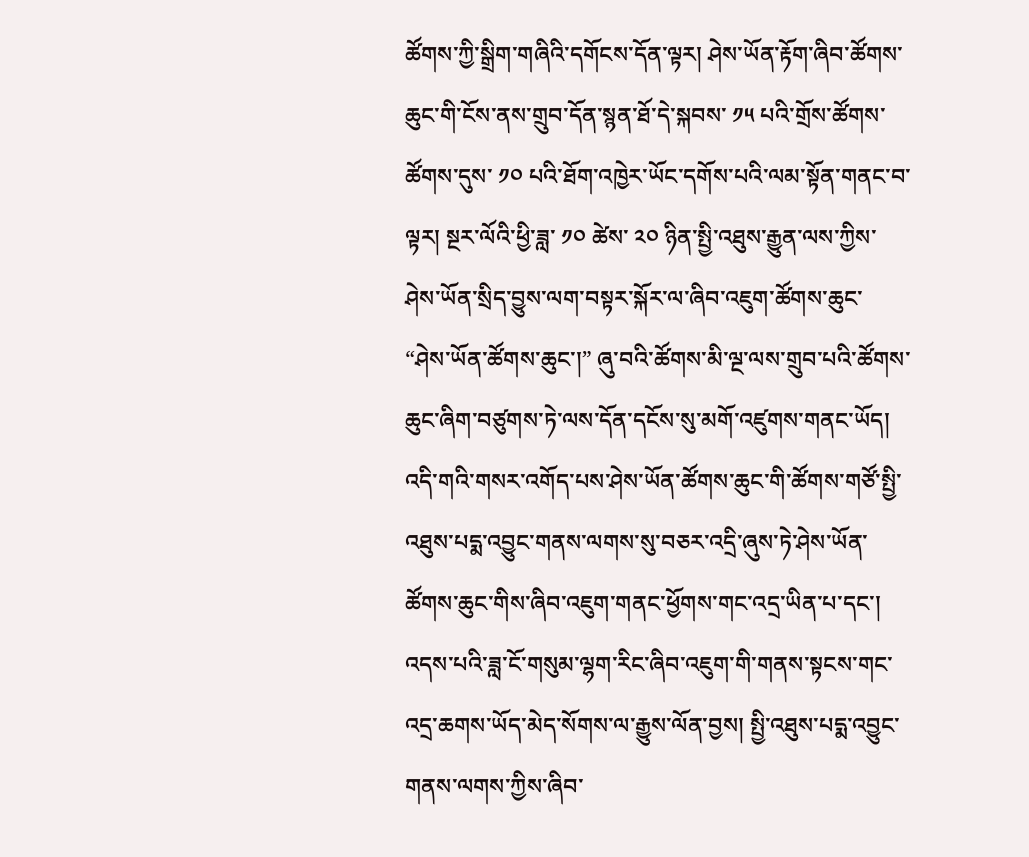ཚོགས་ཀྱི་སྒྲིག་གཞིའི་དགོངས་དོན་ལྟར། ཤེས་ཡོན་རྟོག་ཞིབ་ཚོགས་ཆུང་གི་ངོས་ནས་གྲུབ་དོན་སྙན་ཐོ་དེ་སྐབས་ ༡༥ པའི་གྲོས་ཚོགས་ཚོགས་དུས་ ༡༠ པའི་ཐོག་འཁྱེར་ཡོང་དགོས་པའི་ལམ་སྟོན་གནང་བ་ལྟར། སྔར་ལོའི་ཕྱི་ཟླ་ ༡༠ ཚེས་ ༢༠ ཉིན་སྤྱི་འཐུས་རྒྱུན་ལས་ཀྱིས་ཤེས་ཡོན་སྲིད་བྱུས་ལག་བསྟར་སྐོར་ལ་ཞིབ་འཇུག་ཚོགས་ཆུང་ “ཤེས་ཡོན་ཚོགས་ཆུང་།” ཞུ་བའི་ཚོགས་མི་ལྔ་ལས་གྲུབ་པའི་ཚོགས་ཆུང་ཞིག་བཙུགས་ཏེ་ལས་དོན་དངོས་སུ་མགོ་འཛུགས་གནང་ཡོད།    འདི་གའི་གསར་འགོད་པས་ཤེས་ཡོན་ཚོགས་ཆུང་གི་ཚོགས་གཙོ་སྤྱི་འཐུས་པདྨ་འབྱུང་གནས་ལགས་སུ་བཅར་འདྲི་ཞུས་ཏེ་ཤེས་ཡོན་ཚོགས་ཆུང་གིས་ཞིབ་འཇུག་གནང་ཕྱོགས་གང་འདྲ་ཡིན་པ་དང་། འདས་པའི་ཟླ་ངོ་གསུམ་ལྷག་རིང་ཞིབ་འཇུག་གི་གནས་སྟངས་གང་འདྲ་ཆགས་ཡོད་མེད་སོགས་ལ་རྒྱུས་ལོན་བྱས། སྤྱི་འཐུས་པདྨ་འབྱུང་གནས་ལགས་ཀྱིས་ཞིབ་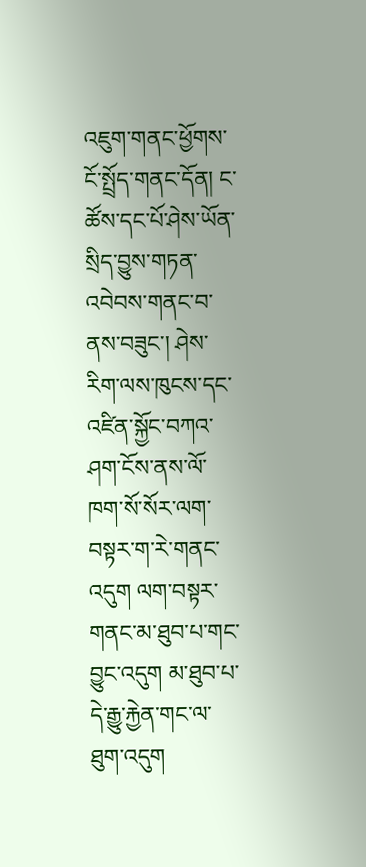འཇུག་གནང་ཕྱོགས་ངོ་སྤྲོད་གནང་དོན། ང་ཚོས་དང་པོ་ཤེས་ཡོན་སྲིད་བྱུས་གཏན་འབེབས་གནང་བ་ནས་བཟུང་། ཤེས་རིག་ལས་ཁུངས་དང་འཛིན་སྐྱོང་བཀའ་ཤག་ངོས་ནས་ལོ་ཁག་སོ་སོར་ལག་བསྟར་ག་རེ་གནང་འདུག ལག་བསྟར་གནང་མ་ཐུབ་པ་གང་བྱུང་འདུག མ་ཐུབ་པ་དེ་རྒྱུ་རྐྱེན་གང་ལ་ཐུག་འདུག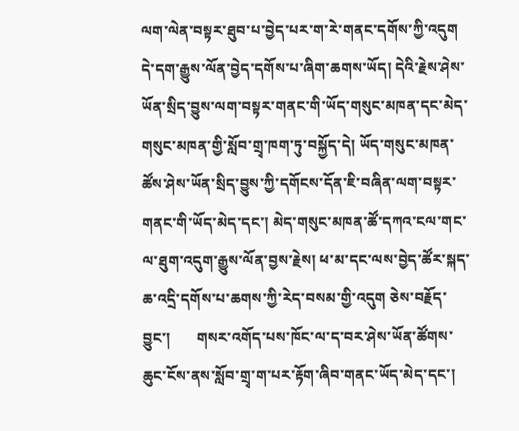ལག་ལེན་བསྟར་ཐུབ་པ་བྱེད་པར་ག་རེ་གནང་དགོས་ཀྱི་འདུག དེ་དག་རྒྱུས་ལོན་བྱེད་དགོས་པ་ཞིག་ཆགས་ཡོད། དེའི་རྗེས་ཤེས་ཡོན་སྲིད་བྱུས་ལག་བསྟར་གནང་གི་ཡོད་གསུང་མཁན་དང་མེད་གསུང་མཁན་གྱི་སློབ་གྲྭ་ཁག་ཏུ་བསྐྱོད་དེ། ཡོད་གསུང་མཁན་ཚོས་ཤེས་ཡོན་སྲིད་བྱུས་ཀྱི་དགོངས་དོན་ཇི་བཞིན་ལག་བསྟར་གནང་གི་ཡོད་མེད་དང་། མེད་གསུང་མཁན་ཚོ་དཀའ་ངལ་གང་ལ་ཐུག་འདུག་རྒྱུས་ལོན་བྱས་རྗེས། ཕ་མ་དང་ལས་བྱེད་ཚོར་སྐད་ཆ་འདྲི་དགོས་པ་ཆགས་ཀྱི་རེད་བསམ་གྱི་འདུག ཅེས་བརྗོད་བྱུང་།       གསར་འགོད་པས་ཁོང་ལ་ད་བར་ཤེས་ཡོན་ཚོགས་ཆུང་ངོས་ནས་སློབ་གྲྭ་ག་པར་རྟོག་ཞིབ་གནང་ཡོད་མེད་དང་།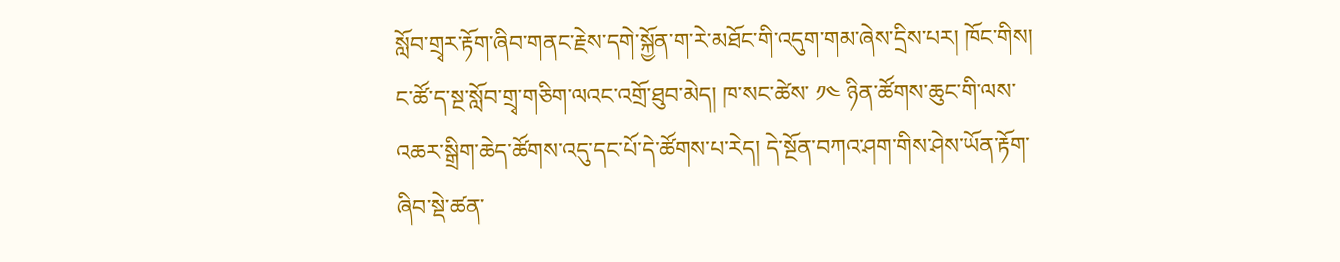སློབ་གྲྭར་རྟོག་ཞིབ་གནང་རྗེས་དགེ་སྐྱོན་ག་རེ་མཐོང་གི་འདུག་གམ་ཞེས་དྲིས་པར། ཁོང་གིས། ང་ཚོ་ད་སྔ་སློབ་གྲྭ་གཅིག་ལའང་འགྲོ་ཐུབ་མེད། ཁ་སང་ཚེས་ ༡༤ ཉིན་ཚོགས་ཆུང་གི་ལས་འཆར་སྒྲིག་ཆེད་ཚོགས་འདུ་དང་པོ་དེ་ཚོགས་པ་རེད། དེ་སྔོན་བཀའ་ཤག་གིས་ཤེས་ཡོན་རྟོག་ཞིབ་སྡེ་ཚན་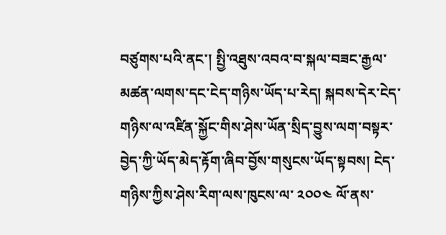བཙུགས་པའི་ནང་། སྤྱི་འཐུས་འབའ་བ་སྐལ་བཟང་རྒྱལ་མཚན་ལགས་དང་ངེད་གཉིས་ཡོད་པ་རེད། སྐབས་དེར་ངེད་གཉིས་ལ་འཛིན་སྐྱོང་གིས་ཤེས་ཡོན་སྲིད་བྱུས་ལག་བསྟར་བྱེད་ཀྱི་ཡོད་མེད་རྟོག་ཞིབ་བྱོས་གསུངས་ཡོད་སྟབས། ངེད་གཉིས་ཀྱིས་ཤེས་རིག་ལས་ཁུངས་ལ་ ༢༠༠༤ ལོ་ནས་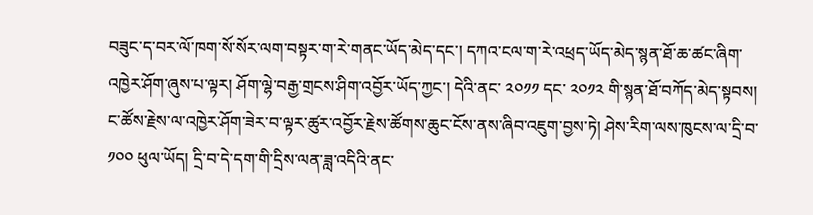བཟུང་ད་བར་ལོ་ཁག་སོ་སོར་ལག་བསྟར་ག་རེ་གནང་ཡོད་མེད་དང་། དཀའ་ངལ་ག་རེ་འཕྲད་ཡོད་མེད་སྙན་ཐོ་ཆ་ཚང་ཞིག་འཁྱེར་ཤོག་ཞུས་པ་ལྟར། ཤོག་ལྷེ་བརྒྱ་གྲངས་ཤིག་འབྱོར་ཡོད་ཀྱང་། དེའི་ནང་ ༢༠༡༡ དང་ ༢༠༡༢ གི་སྙན་ཐོ་བཀོད་མེད་སྟབས། ང་ཚོས་རྗེས་ལ་འཁྱེར་ཤོག་ཟེར་བ་ལྟར་ཚུར་འབྱོར་རྗེས་ཚོགས་ཆུང་ངོས་ནས་ཞིབ་འཇུག་བྱས་ཏེ། ཤེས་རིག་ལས་ཁུངས་ལ་དྲི་བ་ ༡༠༠ ཕུལ་ཡོད། དྲི་བ་དེ་དག་གི་དྲིས་ལན་ཟླ་འདིའི་ནང་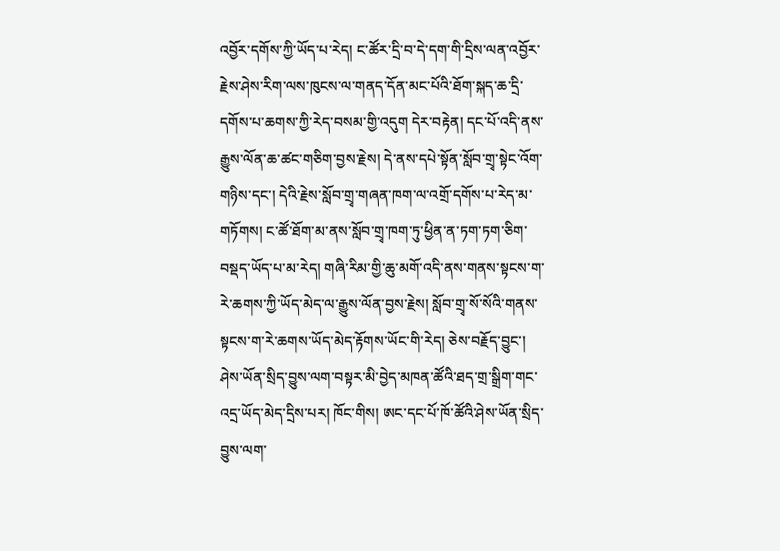འབྱོར་དགོས་ཀྱི་ཡོད་པ་རེད། ང་ཚོར་དྲི་བ་དེ་དག་གི་དྲིས་ལན་འབྱོར་རྗེས་ཤེས་རིག་ལས་ཁུངས་ལ་གནད་དོན་མང་པོའི་ཐོག་སྐད་ཆ་དྲི་དགོས་པ་ཆགས་ཀྱི་རེད་བསམ་གྱི་འདུག དེར་བརྟེན། དང་པོ་འདི་ནས་རྒྱུས་ལོན་ཆ་ཚང་གཅིག་བྱས་རྗེས། དེ་ནས་དཔེ་སྟོན་སློབ་གྲྭ་སྟེང་འོག་གཉིས་དང་། དེའི་རྗེས་སློབ་གྲྭ་གཞན་ཁག་ལ་འགྲོ་དགོས་པ་རེད་མ་གཏོགས། ང་ཚོ་ཐོག་མ་ནས་སློབ་གྲྭ་ཁག་ཏུ་ཕྱིན་ན་ཏག་ཏག་ཅིག་བསྡད་ཡོད་པ་མ་རེད། གཞི་རིམ་གྱི་ཆུ་མགོ་འདི་ནས་གནས་སྟངས་ག་རེ་ཆགས་ཀྱི་ཡོད་མེད་ལ་རྒྱུས་ལོན་བྱས་རྗེས། སློབ་གྲྭ་སོ་སོའི་གནས་སྟངས་ག་རེ་ཆགས་ཡོད་མེད་རྟོགས་ཡོང་གི་རེད། ཅེས་བརྗོད་བྱུང་།              ཤེས་ཡོན་སྲིད་བྱུས་ལག་བསྟར་མི་བྱེད་མཁན་ཚོའི་ཐད་གྲ་སྒྲིག་གང་འདྲ་ཡོད་མེད་དྲིས་པར། ཁོང་གིས། ཨང་དང་པོ་ཁོ་ཚོའི་ཤེས་ཡོན་སྲིད་བྱུས་ལག་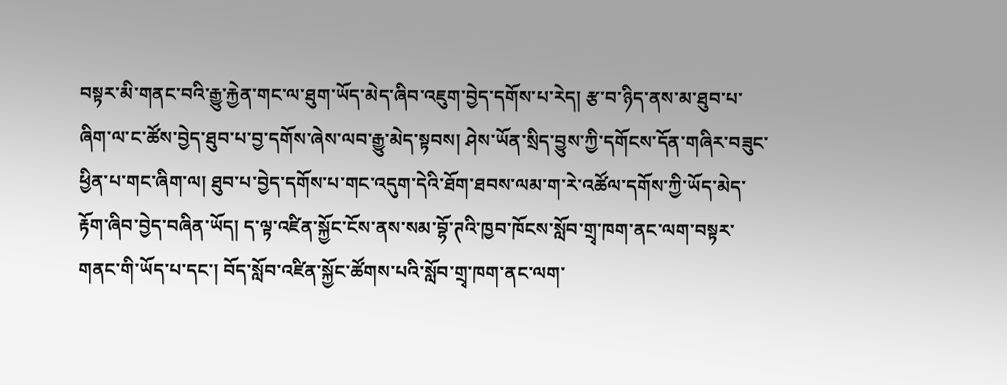བསྟར་མི་གནང་བའི་རྒྱུ་རྐྱེན་གང་ལ་ཐུག་ཡོད་མེད་ཞིབ་འཇུག་བྱེད་དགོས་པ་རེད། རྩ་བ་ཉིད་ནས་མ་ཐུབ་པ་ཞིག་ལ་ང་ཚོས་བྱེད་ཐུབ་པ་བྱ་དགོས་ཞེས་ལབ་རྒྱུ་མེད་སྟབས། ཤེས་ཡོན་སྲིད་བྱུས་ཀྱི་དགོངས་དོན་གཞིར་བཟུང་ཕྱིན་པ་གང་ཞིག་ལ། ཐུབ་པ་བྱེད་དགོས་པ་གང་འདུག་དེའི་ཐོག་ཐབས་ལམ་ག་རེ་འཚོལ་དགོས་ཀྱི་ཡོད་མེད་རྟོག་ཞིབ་བྱེད་བཞིན་ཡོད། ད་ལྟ་འཛིན་སྐྱོང་ངོས་ནས་སམ་བྷོ་ཊའི་ཁྱབ་ཁོངས་སློབ་གྲྭ་ཁག་ནང་ལག་བསྟར་གནང་གི་ཡོད་པ་དང་། བོད་སློབ་འཛིན་སྐྱོང་ཚོགས་པའི་སློབ་གྲྭ་ཁག་ནང་ལག་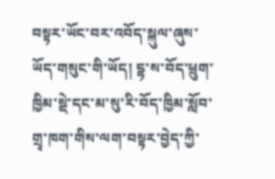བསྟར་ཡོང་བར་འབོད་སྐུལ་ཞུས་ཡོད་གསུང་གི་ཡོད། དྷ་ས་བོད་ཕྲུག་ཁྱིམ་སྡེ་དང་མ་སུ་རི་བོད་ཁྱིམ་སློབ་གྲྭ་ཁག་གིས་ལག་བསྟར་བྱེད་ཀྱི་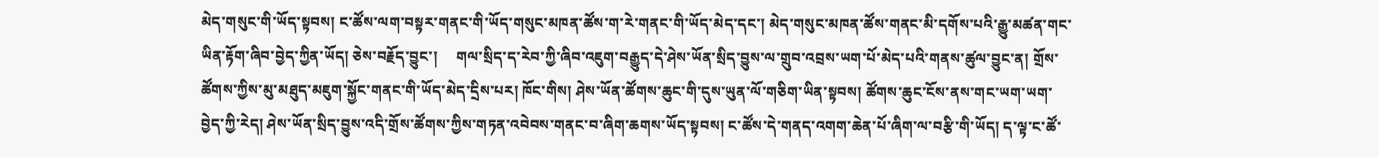མེད་གསུང་གི་ཡོད་སྟབས། ང་ཚོས་ལག་བསྟར་གནང་གི་ཡོད་གསུང་མཁན་ཚོས་ག་རེ་གནང་གི་ཡོད་མེད་དང་། མེད་གསུང་མཁན་ཚོས་གནང་མི་དགོས་པའི་རྒྱུ་མཚན་གང་ཡིན་རྟོག་ཞིབ་བྱེད་ཀྱིན་ཡོད། ཅེས་བརྗོད་བྱུང་།     གལ་སྲིད་ད་རེབ་ཀྱི་ཞིབ་འཇུག་བརྒྱུད་དེ་ཤེས་ཡོན་སྲིད་བྱུས་ལ་གྲུབ་འབྲས་ཡག་པོ་མེད་པའི་གནས་ཚུལ་བྱུང་ན། གྲོས་ཚོགས་ཀྱིས་མུ་མཐུད་མཇུག་སྐྱོང་གནང་གི་ཡོད་མེད་དྲིས་པར། ཁོང་གིས། ཤེས་ཡོན་ཚོགས་ཆུང་གི་དུས་ཡུན་ལོ་གཅིག་ཡིན་སྟབས། ཚོགས་ཆུང་ངོས་ནས་གང་ཡག་ཡག་བྱེད་ཀྱི་རེད། ཤེས་ཡོན་སྲིད་བྱུས་འདི་གྲོས་ཚོགས་ཀྱིས་གཏན་འབེབས་གནང་བ་ཞིག་ཆགས་ཡོད་སྟབས། ང་ཚོས་དེ་གནད་འགག་ཆེན་པོ་ཞིག་ལ་བརྩི་གི་ཡོད། ད་ལྟ་ང་ཚོ་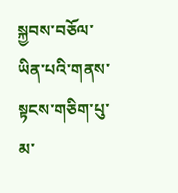སྐྱབས་བཅོལ་ཡིན་པའི་གནས་སྟངས་གཅིག་པུ་མ་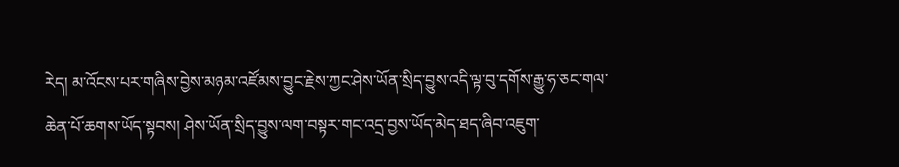རེད། མ་འོངས་པར་གཞིས་བྱེས་མཉམ་འཛོམས་བྱུང་རྗེས་ཀྱང་ཤེས་ཡོན་སྲིད་བྱུས་འདི་ལྟ་བུ་དགོས་རྒྱུ་ཧ་ཅང་གལ་ཆེན་པོ་ཆགས་ཡོད་སྟབས། ཤེས་ཡོན་སྲིད་བྱུས་ལག་བསྟར་གང་འདྲ་བྱས་ཡོད་མེད་ཐད་ཞིབ་འཇུག་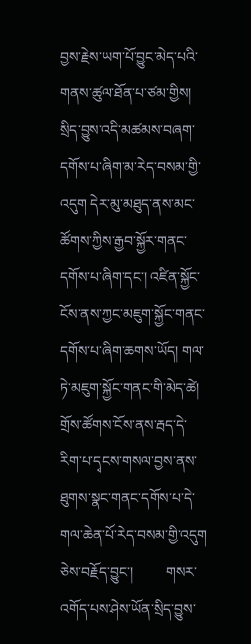བྱས་རྗེས་ཡག་པོ་བྱུང་མེད་པའི་གནས་ཚུལ་ཐོན་པ་ཙམ་གྱིས། སྲིད་བྱུས་འདི་མཚམས་བཞག་དགོས་པ་ཞིག་མ་རེད་བསམ་གྱི་འདུག དེར་མུ་མཐུད་ནས་མང་ཚོགས་ཀྱིས་རྒྱབ་སྐྱོར་གནང་དགོས་པ་ཞིག་དང་། འཛིན་སྐྱོང་ངོས་ནས་ཀྱང་མཇུག་སྐྱོང་གནང་དགོས་པ་ཞིག་ཆགས་ཡོད། གལ་ཏེ་མཇུག་སྐྱོང་གནང་གི་མེད་ཚེ། གྲོས་ཚོགས་ངོས་ནས་རྦད་དེ་རིག་པ་དྭངས་གསལ་བྱས་ནས་ཐུགས་སྣང་གནང་དགོས་པ་དེ་གལ་ཆེན་པོ་རེད་བསམ་གྱི་འདུག ཅེས་བརྗོད་བྱུང་།         གསར་འགོད་པས་ཤེས་ཡོན་སྲིད་བྱུས་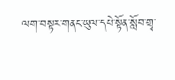ལག་བསྟར་གནང་ཡུལ་དཔེ་སྟོན་སློབ་གྲྭ་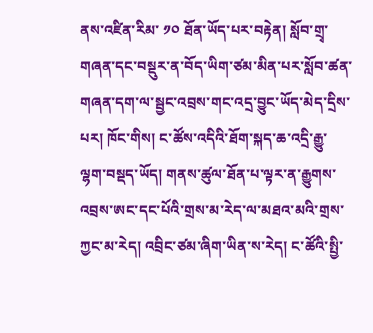ནས་འཛིན་རིམ་ ༡༠ ཐོན་ཡོད་པར་བརྟེན། སློབ་གྲྭ་གཞན་དང་བསྡུར་ན་བོད་ཡིག་ཙམ་མིན་པར་སློབ་ཚན་གཞན་དག་ལ་སྦྱང་འབྲས་གང་འདྲ་བྱུང་ཡོད་མེད་དྲིས་པར། ཁོང་གིས། ང་ཚོས་འདིའི་ཐོག་སྐད་ཆ་འདྲི་རྒྱུ་ལྷག་བསྡད་ཡོད། གནས་ཚུལ་ཐོན་པ་ལྟར་ན་རྒྱུགས་འབྲས་ཨང་དང་པོའི་གྲས་མ་རེད་ལ་མཐའ་མའི་གྲས་ཀྱང་མ་རེད། འབྲིང་ཙམ་ཞིག་ཡིན་ས་རེད། ང་ཚོའི་སྤྱི་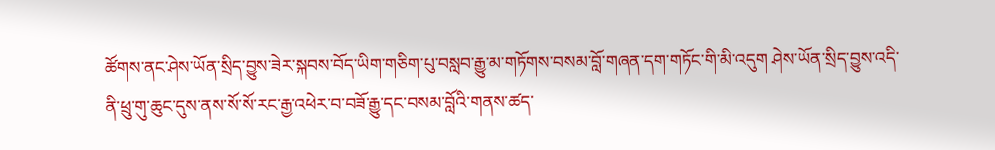ཚོགས་ནང་ཤེས་ཡོན་སྲིད་བྱུས་ཟེར་སྐབས་བོད་ཡིག་གཅིག་པུ་བསླབ་རྒྱུ་མ་གཏོགས་བསམ་བློ་གཞན་དག་གཏོང་གི་མི་འདུག ཤེས་ཡོན་སྲིད་བྱུས་འདི་ནི་ཕྲུ་གུ་ཆུང་དུས་ནས་སོ་སོ་རང་རྒྱ་འཕེར་བ་བཟོ་རྒྱུ་དང་བསམ་བློའི་གནས་ཚད་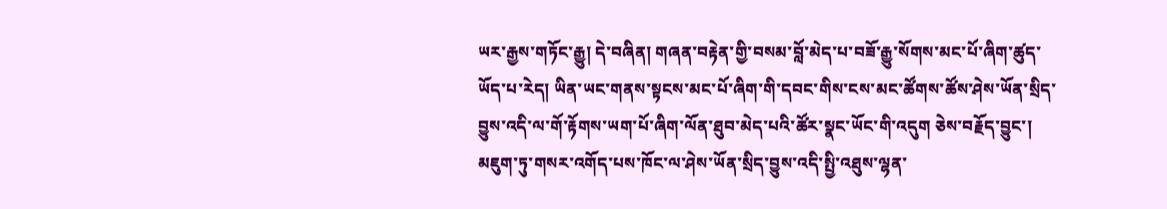ཡར་རྒྱས་གཏོང་རྒྱུ། དེ་བཞིན། གཞན་བརྟེན་གྱི་བསམ་བློ་མེད་པ་བཟོ་རྒྱུ་སོགས་མང་པོ་ཞིག་ཚུད་ཡོད་པ་རེད། ཡིན་ཡང་གནས་སྟངས་མང་པོ་ཞིག་གི་དབང་གིས་ངས་མང་ཚོགས་ཚོས་ཤེས་ཡོན་སྲིད་བྱུས་འདི་ལ་གོ་རྟོགས་ཡག་པོ་ཞིག་ལོན་ཐུབ་མེད་པའི་ཚོར་སྣང་ཡོང་གི་འདུག ཅེས་བརྗོད་བྱུང་།                                                                                           མཇུག་ཏུ་གསར་འགོད་པས་ཁོང་ལ་ཤེས་ཡོན་སྲིད་བྱུས་འདི་སྤྱི་འཐུས་ལྷན་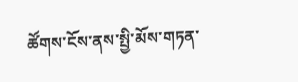ཚོགས་ངོས་ནས་སྤྱི་མོས་གཏན་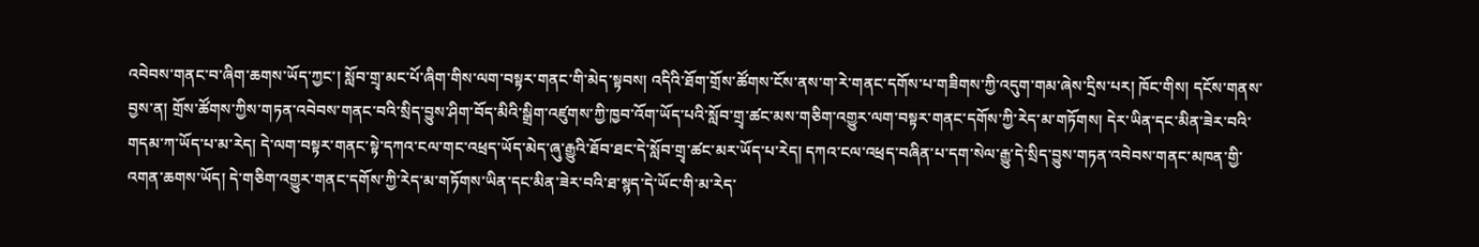འབེབས་གནང་བ་ཞིག་ཆགས་ཡོད་ཀྱང་། སློབ་གྲྭ་མང་པོ་ཞིག་གིས་ལག་བསྟར་གནང་གི་མེད་སྟབས། འདིའི་ཐོག་གྲོས་ཚོགས་ངོས་ནས་ག་རེ་གནང་དགོས་པ་གཟིགས་ཀྱི་འདུག་གམ་ཞེས་དྲིས་པར། ཁོང་གིས། དངོས་གནས་བྱས་ན། གྲོས་ཚོགས་ཀྱིས་གཏན་འབེབས་གནང་བའི་སྲིད་བྱུས་ཤིག་བོད་མིའི་སྒྲིག་འཛུགས་ཀྱི་ཁྱབ་འོག་ཡོད་པའི་སློབ་གྲྭ་ཚང་མས་གཅིག་འགྱུར་ལག་བསྟར་གནང་དགོས་ཀྱི་རེད་མ་གཏོགས། དེར་ཡིན་དང་མིན་ཟེར་བའི་གདམ་ཀ་ཡོད་པ་མ་རེད། དེ་ལག་བསྟར་གནང་སྟེ་དཀའ་ངལ་གང་འཕྲད་ཡོད་མེད་ཞུ་རྒྱུའི་ཐོབ་ཐང་དེ་སློབ་གྲྭ་ཚང་མར་ཡོད་པ་རེད། དཀའ་ངལ་འཕྲད་བཞིན་པ་དག་སེལ་རྒྱུ་དེ་སྲིད་བྱུས་གཏན་འབེབས་གནང་མཁན་གྱི་འགན་ཆགས་ཡོད། དེ་གཅིག་འགྱུར་གནང་དགོས་ཀྱི་རེད་མ་གཏོགས་ཡིན་དང་མིན་ཟེར་བའི་ཐ་སྙད་དེ་ཡོང་གི་མ་རེད་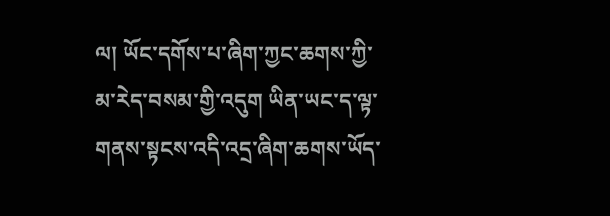ལ། ཡོང་དགོས་པ་ཞིག་ཀྱང་ཆགས་ཀྱི་མ་རེད་བསམ་གྱི་འདུག ཡིན་ཡང་ད་ལྟ་གནས་སྟངས་འདི་འདྲ་ཞིག་ཆགས་ཡོད་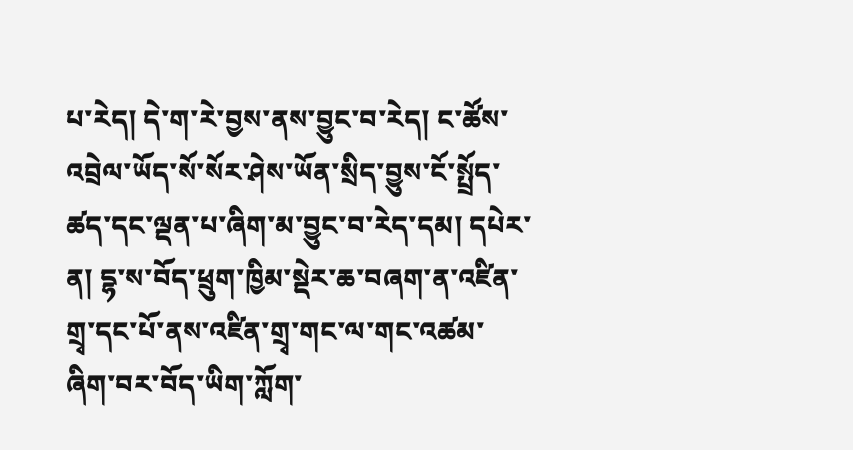པ་རེད། དེ་ག་རེ་བྱས་ནས་བྱུང་བ་རེད། ང་ཚོས་འབྲེལ་ཡོད་སོ་སོར་ཤེས་ཡོན་སྲིད་བྱུས་ངོ་སྤྲོད་ཚད་དང་ལྡན་པ་ཞིག་མ་བྱུང་བ་རེད་དམ། དཔེར་ན། དྷ་ས་བོད་ཕྲུག་ཁྱིམ་སྡེར་ཆ་བཞག་ན་འཛིན་གྲྭ་དང་པོ་ནས་འཛིན་གྲྭ་གང་ལ་གང་འཚམ་ཞིག་བར་བོད་ཡིག་ཀློག་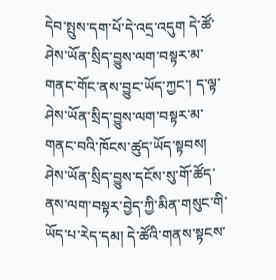དེབ་སྤུས་དག་པོ་དེ་འདྲ་འདུག དེ་ཚོ་ཤེས་ཡོན་སྲིད་བྱུས་ལག་བསྟར་མ་གནང་གོང་ནས་བྱུང་ཡོད་ཀྱང་། ད་ལྟ་ཤེས་ཡོན་སྲིད་བྱུས་ལག་བསྟར་མ་གནང་བའི་ཁོངས་ཚུད་ཡོད་སྟབས། ཤེས་ཡོན་སྲིད་བྱུས་དངོས་སུ་གོ་ཚོད་ནས་ལག་བསྟར་བྱེད་ཀྱི་མིན་གསུང་གི་ཡོད་པ་རེད་དམ། དེ་ཚོའི་གནས་སྟངས་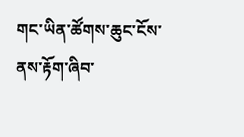གང་ཡིན་ཚོགས་ཆུང་ངོས་ནས་རྟོག་ཞིབ་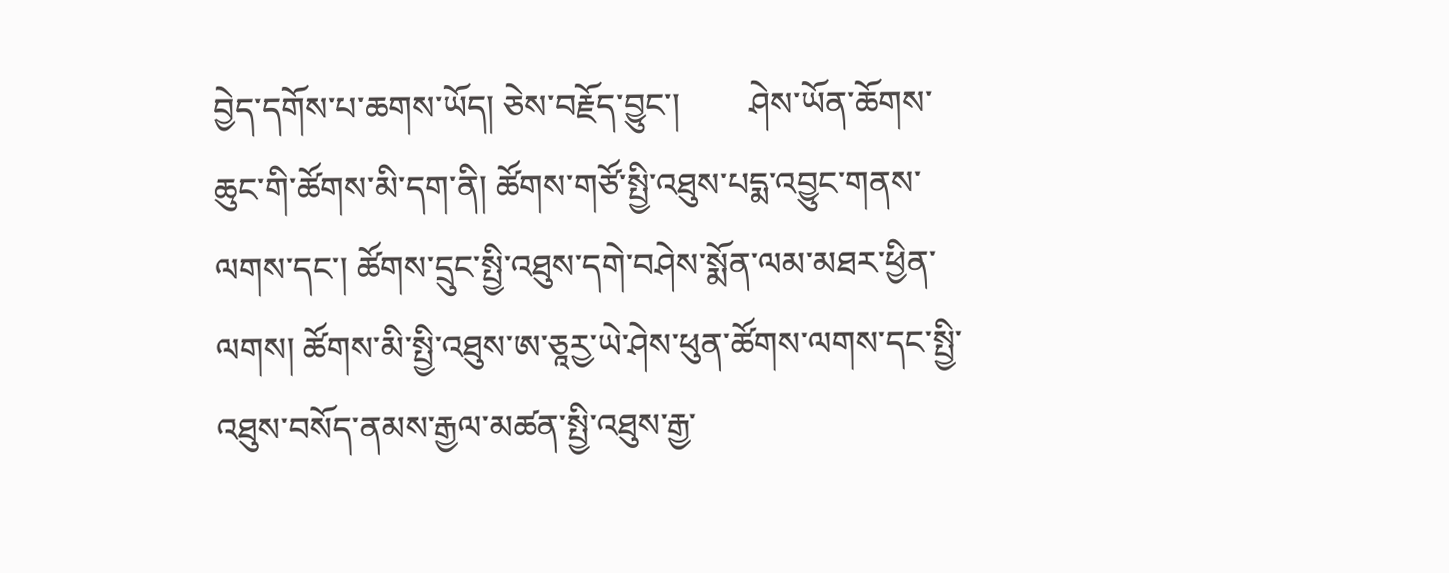བྱེད་དགོས་པ་ཆགས་ཡོད། ཅེས་བརྗོད་བྱུང་།        ཤེས་ཡོན་ཆོགས་ཆུང་གི་ཚོགས་མི་དག་ནི། ཚོགས་གཙོ་སྤྱི་འཐུས་པདྨ་འབྱུང་གནས་ལགས་དང་། ཚོགས་དྲུང་སྤྱི་འཐུས་དགེ་བཤེས་སྨོན་ལམ་མཐར་ཕྱིན་ལགས། ཚོགས་མི་སྤྱི་འཐུས་ཨ་ཅཱརྱ་ཡེ་ཤེས་ཕུན་ཚོགས་ལགས་དང་སྤྱི་འཐུས་བསོད་ནམས་རྒྱལ་མཚན་སྤྱི་འཐུས་རྒྱ་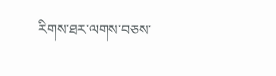རིགས་ཐར་ལགས་བཅས་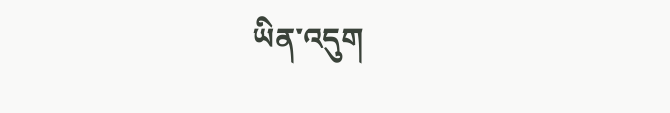ཡིན་འདུག